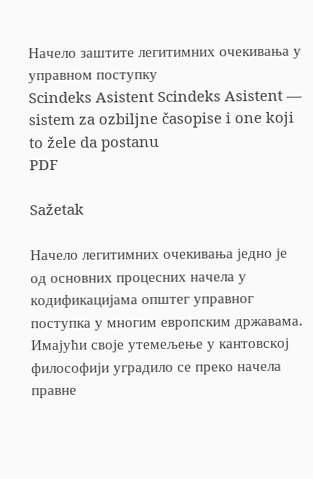Начело заштите легитимних очекивања у управном поступку
Scindeks Asistent Scindeks Asistent — sistem za ozbiljne časopise i one koji to žele da postanu
PDF

Sažetak

Начело легитимних очекивања једно је од основних процесних начела у кодификацијама општег управног поступка у многим европским државама. Имајући своје утемељење у кантовској философији уградилo се преко начела правне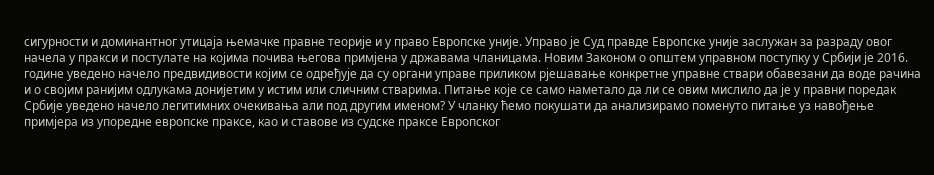сигурности и доминантног утицаја њемачке правне теорије и у право Европске уније. Управо је Суд правде Европске уније заслужан за разраду овог начела у пракси и постулате на којима почива његова примјена у државама чланицама. Новим Законом о општем управном поступку у Србији је 2016. године уведено начело предвидивости којим се одређује да су органи управе приликом рјешавање конкретне управне ствари обавезани да воде рачина и о својим ранијим одлукама донијетим у истим или сличним стварима. Питање које се само наметало да ли се овим мислило да је у правни поредак Србије уведено начело легитимних очекивања али под другим именом? У чланку ћемо покушати да анализирамо поменуто питање уз навођење примјера из упоредне европске праксе, као и ставове из судске праксе Европског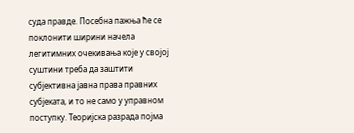суда правде. Посебна пажња ће се поклонити ширини начела легитимних очекивања које у својој суштини треба да заштити субјективна јавна права правних субјеката, и то не само у управном поступку. Теоријска разрада појма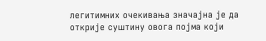легитимних очекивања значајна је да открије суштину овога појма који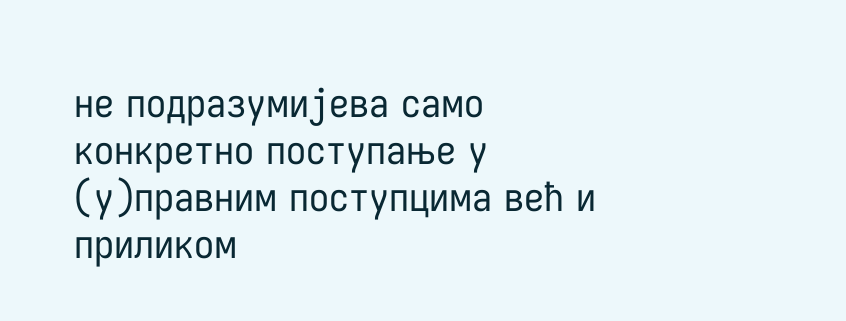не подразумијева само конкретно поступање у (у)правним поступцима већ и приликом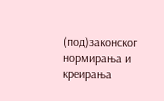(под)законског нормирања и креирања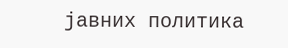јавних политика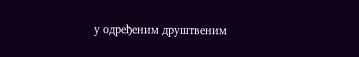у одређеним друштвеним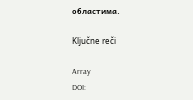областима.

Ključne reči

Array
DOI: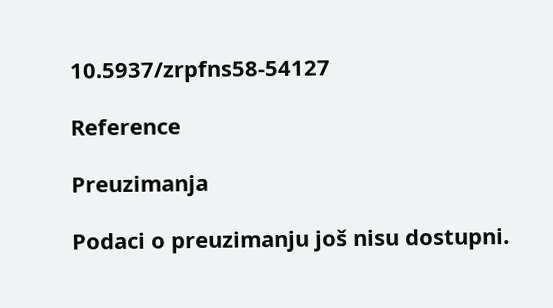10.5937/zrpfns58-54127

Reference

Preuzimanja

Podaci o preuzimanju još nisu dostupni.